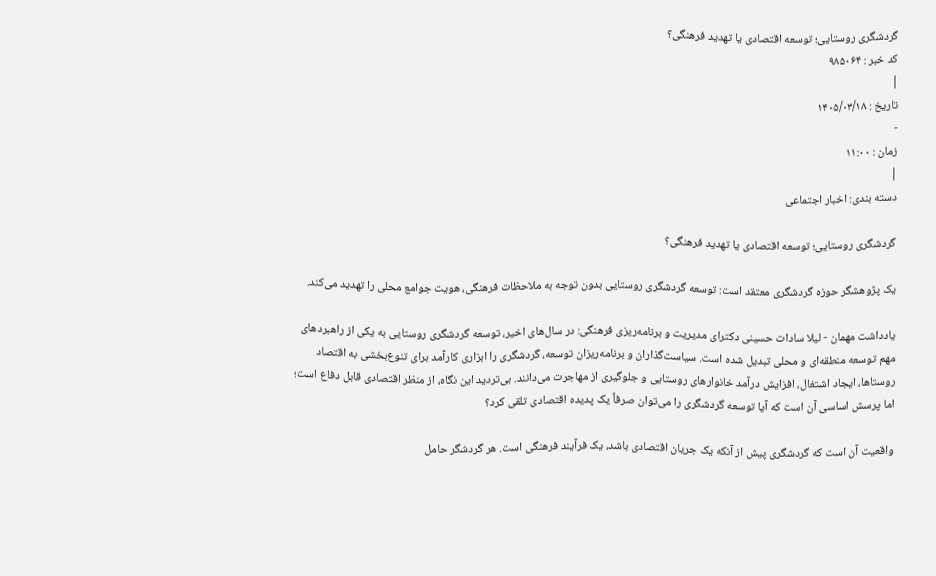گردشگری روستایی؛ توسعه اقتصادی یا تهدید فرهنگی؟
کد خبر : ۹۸۵۰۶۴
|
تاریخ : ۱۴۰۵/۰۳/۱۸
-
زمان : ۱۱:۰۰
|
دسته بندی: اخبار اجتماعی

گردشگری روستایی؛ توسعه اقتصادی یا تهدید فرهنگی؟

یک پژوهشگر حوزه گردشگری معتقد است: توسعه گردشگری روستایی بدون توجه به ملاحظات فرهنگی، هویت جوامع محلی را تهدید می‌کند.

یادداشت مهمان - لیلا سادات حسینی دکترای مدیریت و برنامه‌ریزی فرهنگی: در سال‌های اخیر، توسعه گردشگری روستایی به یکی از راهبردهای مهم توسعه منطقه‌ای و محلی تبدیل شده است. سیاست‌گذاران و برنامه‌ریزان توسعه، گردشگری را ابزاری کارآمد برای تنوع‌بخشی به اقتصاد روستاها، ایجاد اشتغال، افزایش درآمد خانوارهای روستایی و جلوگیری از مهاجرت می‌دانند. بی‌تردید این نگاه، از منظر اقتصادی قابل دفاع است؛ اما پرسش اساسی آن است که آیا توسعه گردشگری را می‌توان صرفاً یک پدیده اقتصادی تلقی کرد؟

واقعیت آن است که گردشگری پیش از آنکه یک جریان اقتصادی باشد، یک فرآیند فرهنگی است. هر گردشگر حامل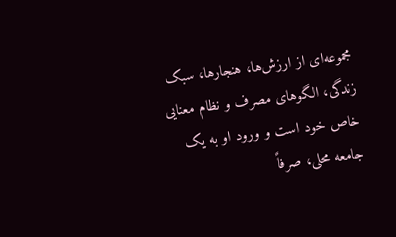مجموعه‌ای از ارزش‌ها، هنجارها، سبک زندگی، الگوهای مصرف و نظام معنایی خاص خود است و ورود او به یک جامعه محلی، صرفاً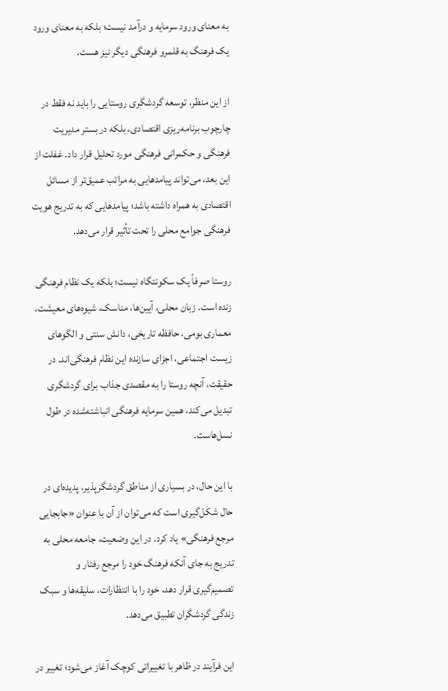به معنای ورود سرمایه و درآمد نیست؛ بلکه به معنای ورود یک فرهنگ به قلمرو فرهنگی دیگر نیز هست.

از این منظر، توسعه گردشگری روستایی را باید نه فقط در چارچوب برنامه‌ریزی اقتصادی، بلکه در بستر مدیریت فرهنگی و حکمرانی فرهنگی مورد تحلیل قرار داد. غفلت از این بعد، می‌تواند پیامدهایی به مراتب عمیق‌تر از مسائل اقتصادی به همراه داشته باشد؛ پیامدهایی که به تدریج هویت فرهنگی جوامع محلی را تحت تأثیر قرار می‌دهد.

روستا صرفاً یک سکونتگاه نیست؛ بلکه یک نظام فرهنگی زنده است. زبان محلی، آیین‌ها، مناسک، شیوه‌های معیشت، معماری بومی، حافظه تاریخی، دانش سنتی و الگوهای زیست اجتماعی، اجزای سازنده این نظام فرهنگی‌اند. در حقیقت، آنچه روستا را به مقصدی جذاب برای گردشگری تبدیل می‌کند، همین سرمایه فرهنگی انباشته‌شده در طول نسل‌هاست.

با این حال، در بسیاری از مناطق گردشگرپذیر، پدیده‌ای در حال شکل‌گیری است که می‌توان از آن با عنوان «جابجایی مرجع فرهنگی» یاد کرد. در این وضعیت، جامعه محلی به تدریج به جای آنکه فرهنگ خود را مرجع رفتار و تصمیم‌گیری قرار دهد، خود را با انتظارات، سلیقه‌ها و سبک زندگی گردشگران تطبیق می‌دهد.

این فرآیند در ظاهر با تغییراتی کوچک آغاز می‌شود؛ تغییر در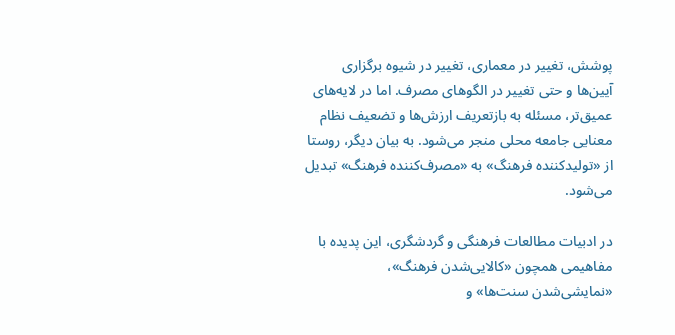پوشش، تغییر در معماری، تغییر در شیوه برگزاری آیین‌ها و حتی تغییر در الگوهای مصرف. اما در لایه‌های عمیق‌تر، مسئله به بازتعریف ارزش‌ها و تضعیف نظام معنایی جامعه محلی منجر می‌شود. به بیان دیگر، روستا از «تولیدکننده فرهنگ» به «مصرف‌کننده فرهنگ» تبدیل می‌شود.

در ادبیات مطالعات فرهنگی و گردشگری، این پدیده با مفاهیمی همچون «کالایی‌شدن فرهنگ»، «نمایشی‌شدن سنت‌ها» و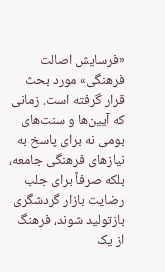«فرسایش اصالت فرهنگی» مورد بحث قرار گرفته است. زمانی که آیین‌ها و سنت‌های بومی نه برای پاسخ به نیازهای فرهنگی جامعه، بلکه صرفاً برای جلب رضایت بازار گردشگری بازتولید شوند، فرهنگ از یک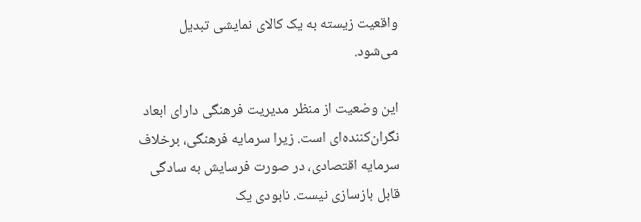واقعیت زیسته به یک کالای نمایشی تبدیل می‌شود.

این وضعیت از منظر مدیریت فرهنگی دارای ابعاد نگران‌کننده‌ای است. زیرا سرمایه فرهنگی، برخلاف سرمایه اقتصادی، در صورت فرسایش به سادگی قابل بازسازی نیست. نابودی یک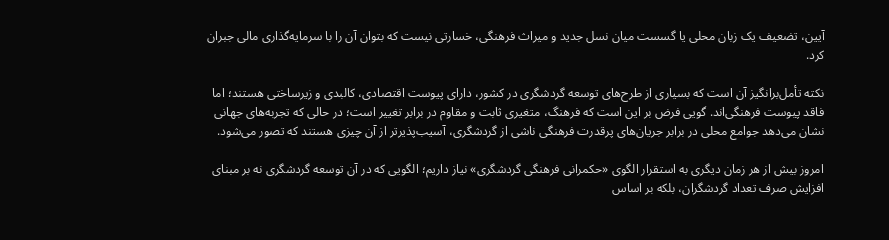آیین، تضعیف یک زبان محلی یا گسست میان نسل جدید و میراث فرهنگی، خسارتی نیست که بتوان آن را با سرمایه‌گذاری مالی جبران کرد.

نکته تأمل‌برانگیز آن است که بسیاری از طرح‌های توسعه گردشگری در کشور، دارای پیوست اقتصادی، کالبدی و زیرساختی هستند؛ اما فاقد پیوست فرهنگی‌اند. گویی فرض بر این است که فرهنگ، متغیری ثابت و مقاوم در برابر تغییر است؛ در حالی که تجربه‌های جهانی نشان می‌دهد جوامع محلی در برابر جریان‌های پرقدرت فرهنگی ناشی از گردشگری، آسیب‌پذیرتر از آن چیزی هستند که تصور می‌شود.

امروز بیش از هر زمان دیگری به استقرار الگوی «حکمرانی فرهنگی گردشگری» نیاز داریم؛ الگویی که در آن توسعه گردشگری نه بر مبنای افزایش صرف تعداد گردشگران، بلکه بر اساس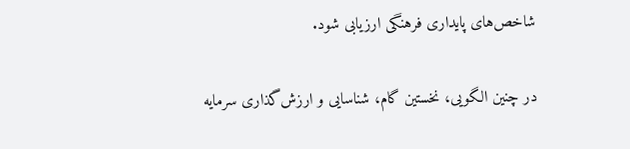شاخص‌های پایداری فرهنگی ارزیابی شود.

در چنین الگویی، نخستین گام، شناسایی و ارزش‌گذاری سرمایه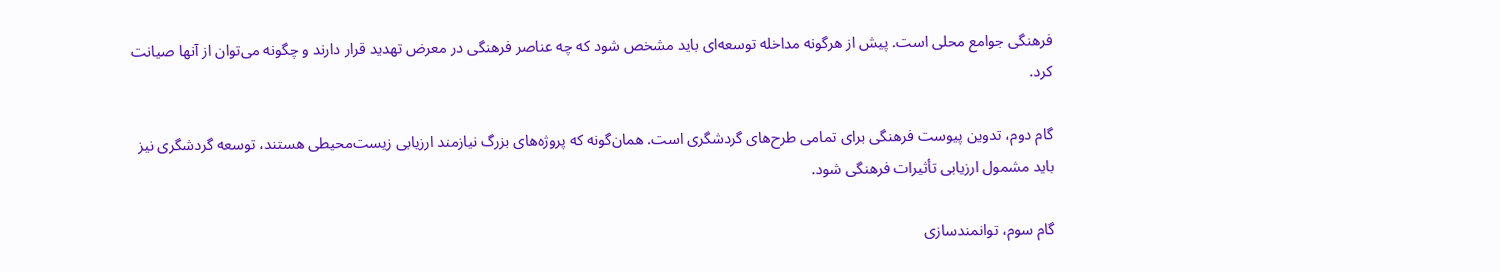فرهنگی جوامع محلی است. پیش از هرگونه مداخله توسعه‌ای باید مشخص شود که چه عناصر فرهنگی در معرض تهدید قرار دارند و چگونه می‌توان از آنها صیانت کرد.

گام دوم، تدوین پیوست فرهنگی برای تمامی طرح‌های گردشگری است. همان‌گونه که پروژه‌های بزرگ نیازمند ارزیابی زیست‌محیطی هستند، توسعه گردشگری نیز باید مشمول ارزیابی تأثیرات فرهنگی شود.

گام سوم، توانمندسازی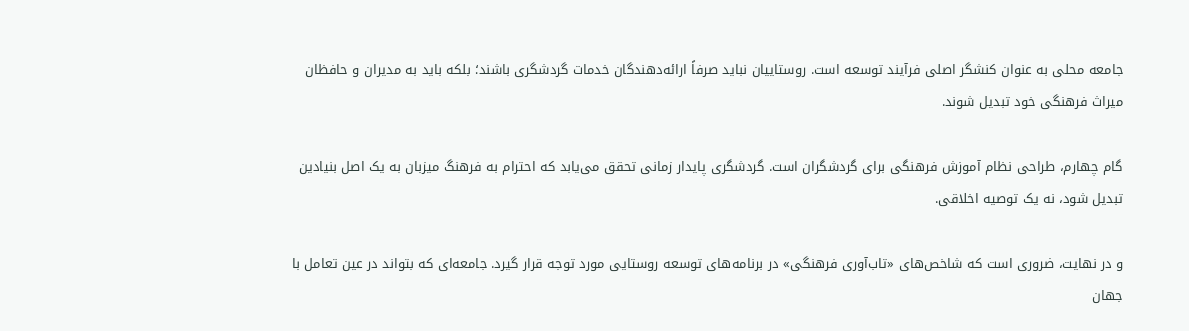جامعه محلی به عنوان کنشگر اصلی فرآیند توسعه است. روستاییان نباید صرفاً ارائه‌دهندگان خدمات گردشگری باشند؛ بلکه باید به مدیران و حافظان میراث فرهنگی خود تبدیل شوند.

گام چهارم، طراحی نظام آموزش فرهنگی برای گردشگران است. گردشگری پایدار زمانی تحقق می‌یابد که احترام به فرهنگ میزبان به یک اصل بنیادین تبدیل شود، نه یک توصیه اخلاقی.

و در نهایت، ضروری است که شاخص‌های «تاب‌آوری فرهنگی» در برنامه‌های توسعه روستایی مورد توجه قرار گیرد. جامعه‌ای که بتواند در عین تعامل با جهان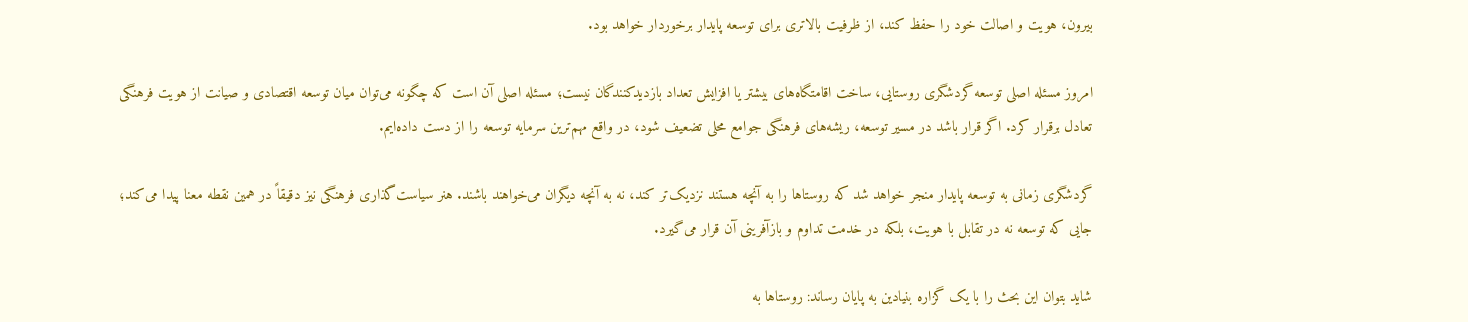بیرون، هویت و اصالت خود را حفظ کند، از ظرفیت بالاتری برای توسعه پایدار برخوردار خواهد بود.

امروز مسئله اصلی توسعه گردشگری روستایی، ساخت اقامتگاه‌های بیشتر یا افزایش تعداد بازدیدکنندگان نیست؛ مسئله اصلی آن است که چگونه می‌توان میان توسعه اقتصادی و صیانت از هویت فرهنگی تعادل برقرار کرد. اگر قرار باشد در مسیر توسعه، ریشه‌های فرهنگی جوامع محلی تضعیف شود، در واقع مهم‌ترین سرمایه توسعه را از دست داده‌ایم.

گردشگری زمانی به توسعه پایدار منجر خواهد شد که روستاها را به آنچه هستند نزدیک‌تر کند، نه به آنچه دیگران می‌خواهند باشند. هنر سیاست‌گذاری فرهنگی نیز دقیقاً در همین نقطه معنا پیدا می‌کند؛ جایی که توسعه نه در تقابل با هویت، بلکه در خدمت تداوم و بازآفرینی آن قرار می‌گیرد.

شاید بتوان این بحث را با یک گزاره بنیادین به پایان رساند: روستاها به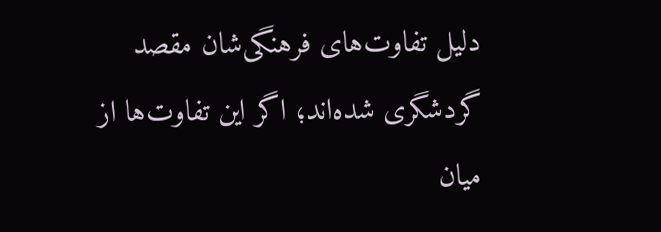دلیل تفاوت‌های فرهنگی‌شان مقصد گردشگری شده‌اند؛ اگر این تفاوت‌ها از میان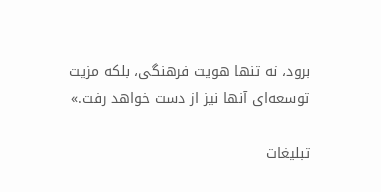برود، نه تنها هویت فرهنگی، بلکه مزیت توسعه‌ای آنها نیز از دست خواهد رفت.»

تبلیغات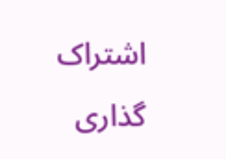اشتراک گذاری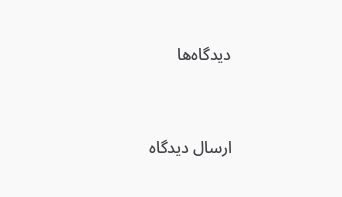دیدگاه‌ها


ارسال دیدگاه